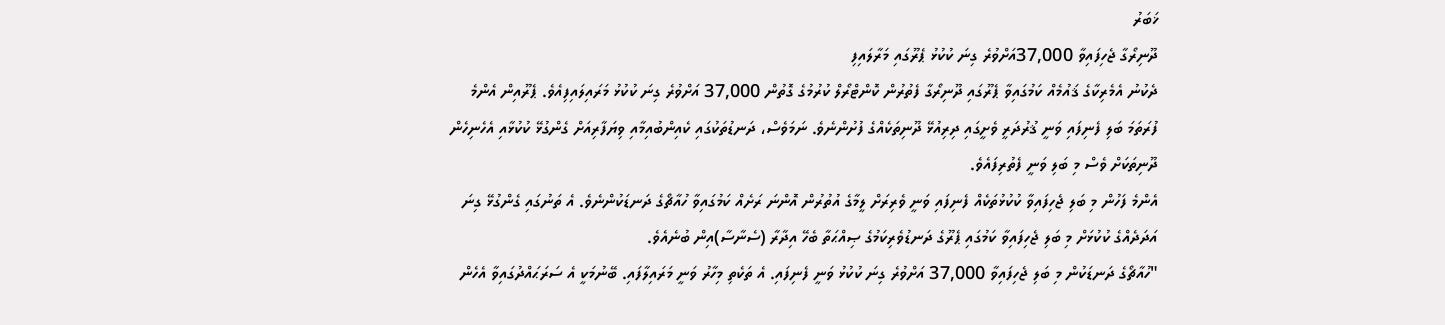ޚަބަރު
ދޫނިރޯގާ ޖެހިފައިވާ 37,000އަށްވުރެ ގިނަ ކުކުޅު ޕެރޫގައި މަރާލައިފި
ދެކުނު އެމެރިކާގެ ޤައުމެއް ކަމުގައިވާ ޕެރޫގައި ދޫނިރޯގާ ފެތުރުން ކޮންޓްރޯލް ކުރުމުގެ ގޮތުން 37,000 އަށްވުރެ ގިނަ ކުކުޅު މަރައިލައިފިއެވެ. ޕެރޫއިން އެންމެ ފުރަތަމަ ބަލި ފެނިފައި ވަނީ ޤުރުދަރީ ވެށީގައި ދިރިއުޅޭ ދޫނިތަކެއްގެ ފުށުންނެވެ. ނަމަވެސް، ދަނޑުތަކުގައި ކެއިންބުއިމާއި ވިޔަފާރިއަށް ގެންގުޅޭ ކުކުޅާއި އެހެނިހެން ދޫނިތަކަށް ވެސް މި ބަލި ވަނީ ފެތުރިފައެވެ.
އެންމެ ފަހުން މި ބަލި ޖެހިފައިވާ ކުކުޅުތަކެއް ފެނިފައި ވަނީ ވެރިރަށް ލީމާގެ އުތުރުން އޮންނަ ރަށެއް ކަމުގައިވާ ހުއާޗޯގެ ދަނޑަކުންނެވެ. އެ ތަނުގައި ގެންގުޅޭ ގިނަ އަދަދެއްގެ ކުކުޅަށް މި ބަލި ޖެހިފައިވާ ކަމުގައި ޕެރޫގެ ދަނޑުވެރިކަމުގެ ޞިއްޙަތާ ބެހޭ އިދާރާ (ސެނާސާ)އިން ބުނެއެވެ.
"ހުއާޗޯގެ ދަނޑަކުން މި ބަލި ޖެހިފައިވާ 37,000 އަށްވުރެ ގިނަ ކުކުޅު ވަނީ ފެނިފައި. އެ ތަކެތި މިހާރު ވަނީ މަރައިލާފައި. ބޭނުމަކީ އެ ސަރަޙައްދުގައިވާ އެހެން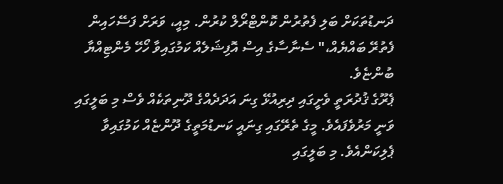ދަނޑުތަކަށް ބަލި ފެތުރުން ކޮންޓްރޯލް ކުރުން. މިއީ، ވަރަށް ފަސޭހައިން ފެތުރޭ ބައްޔެއް،" ސެނާސާގެ އިސް އޮފިޝަލެއް ކަމުގައިވާ ހޯހޭ މެންޓިއްޔާ ބުންޏެވެ.
ޕެރޫގެ ޤުދުރަތީ ވެށީގައި ދިރިއުޅޭ ގިނަ އަދަދެއްގެ ދޫނިތަކެއް ވެސް މި ބަލީގައި ވަނީ މަރުވެފައެވެ. މީގެ ތެރޭގައި ގިނައީ ކަނޑުމަތީގެ ދޫންޏެއް ކަމުގައިވާ ޕެލިކަންއެވެ. މި ބަލީގައި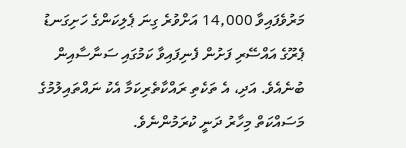މަރުވެފައިވާ 14,000 އަށްވުރެ ގިނަ ޕެލިކަންގެ ހަށިގަނޑު ޕެރޫގެ އައްސޭރި ފަށުން ފެނިފައިވާ ކަމުގައި ސަނާސާއިން ބުނެއެވެ. އަދި، އެ ތަކެތި ރައްކާތެރިކަމާ އެކު ނައްތައިލުމުގެ މަސައްކަތް މިހާރު ދަނީ ކުރަމުންނެވެ.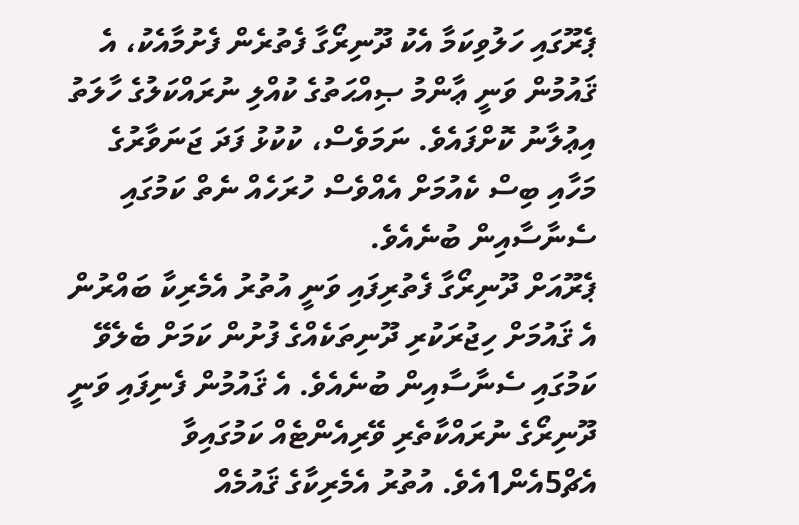ޕެރޫގައި ހަލުވިކަމާ އެކު ދޫނިރޯގާ ފެތުރެން ފެށުމާއެކު، އެ ޤައުމުން ވަނީ ޢާންމު ޞިއްޙަތުގެ ކުއްލި ނުރައްކަލުގެ ހާލަތު އިޢުލާނު ކޮށްފައެވެ. ނަމަވެސް، ކުކުޅު ފަދަ ޖަނަވާރުގެ މަހާއި ބިސް ކެއުމަށް އެއްވެސް ހުރަހެއް ނެތް ކަމުގައި ސެނާސާއިން ބުނެއެވެ.
ޕެރޫއަށް ދޫނިރޯގާ ފެތުރިފައި ވަނީ އުތުރު އެމެރިކާ ބައްރުން އެ ޤައުމަށް ހިޖުރަކުރި ދޫނިތަކެއްގެ ފުށުން ކަމަށް ބެލެވޭ ކަމުގައި ސެނާސާއިން ބުނެއެވެ. އެ ޤައުމުން ފެނިފައި ވަނީ ދޫނިރޯގެ ނުރައްކާތެރި ވޭރިއެންޓެއް ކަމުގައިވާ އެޗް5އެން1އެވެ. އުތުރު އެމެރިކާގެ ޤައުމެއް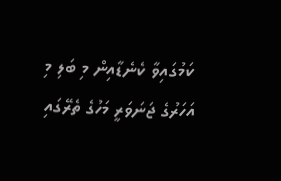ކަމުގައިވާ ކެނެޑާއިން މި ބަލި މި އަހަރުގެ ޖަނަވަރީ މަހުގެ ތެރޭގައި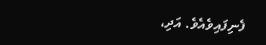ފެނިފައިވެއެވެ. އަދި،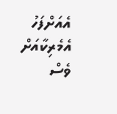އެއަށްފަހު އެމެރިކާއަށް ވެސް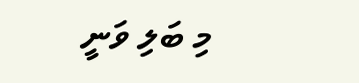މި ބަލި ވަނީ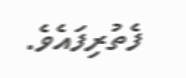ފެތުރިފައެވެ.